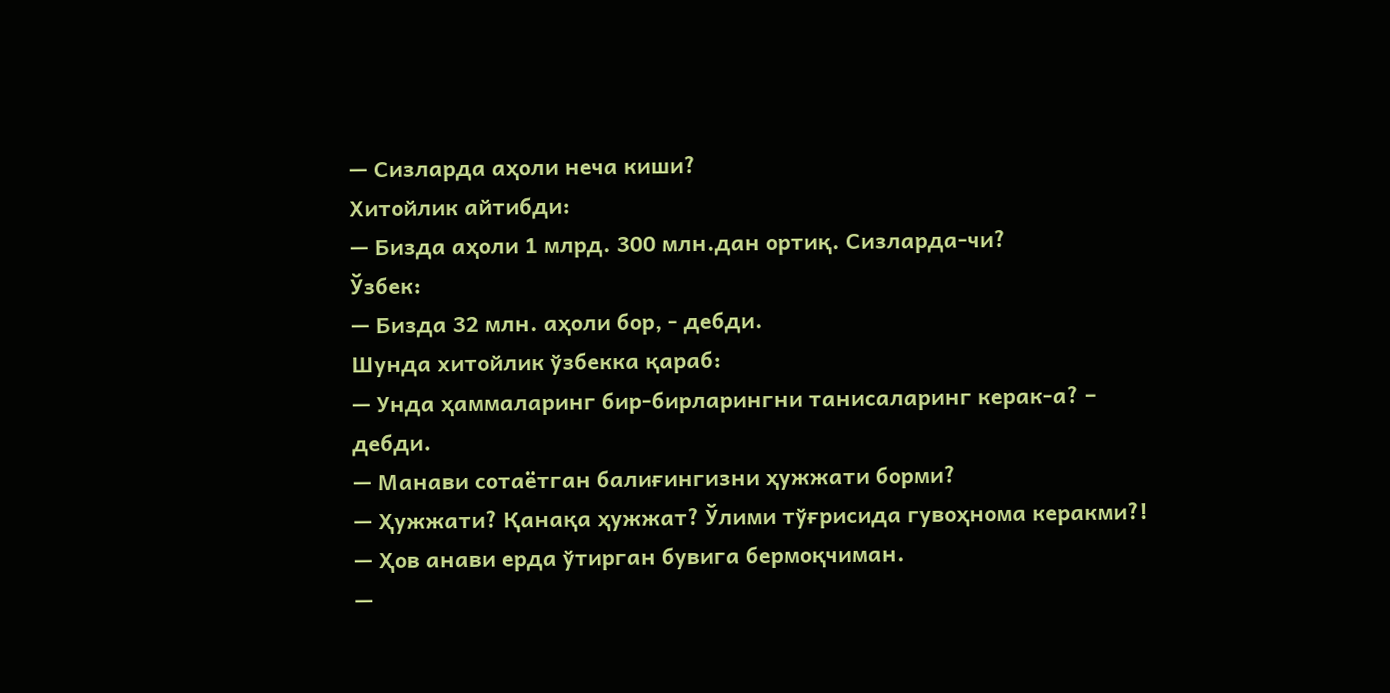— Сизларда аҳоли неча киши?
Хитойлик айтибди:
— Бизда аҳоли 1 млрд. 300 млн.дан ортиқ. Сизларда-чи?
Ўзбек:
— Бизда 32 млн. аҳоли бор, - дебди.
Шунда хитойлик ўзбекка қараб:
— Унда ҳаммаларинг бир-бирларингни танисаларинг керак-а? – дебди.
— Манави сотаётган балиғингизни ҳужжати борми?
— Ҳужжати? Қанақа ҳужжат? Ўлими тўғрисида гувоҳнома керакми?!
— Ҳов анави ерда ўтирган бувига бермоқчиман.
—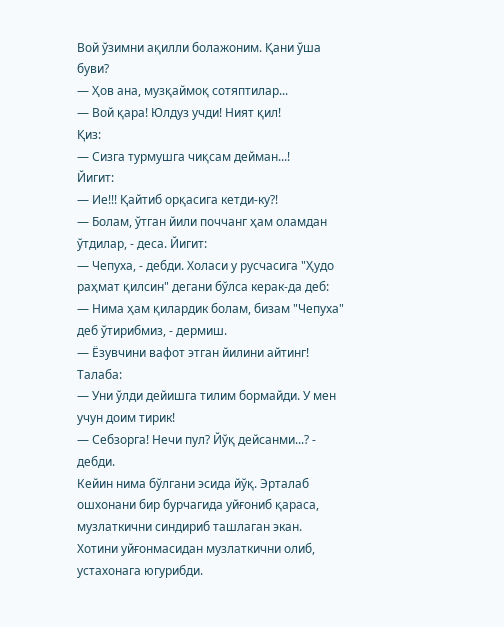Вой ўзимни ақилли болажоним. Қани ўша буви?
— Ҳов ана, музқаймоқ сотяптилар...
— Вой қара! Юлдуз учди! Ният қил!
Қиз:
— Сизга турмушга чиқсам дейман...!
Йигит:
— Ие!!! Қайтиб орқасига кетди-ку?!
— Болам, ўтган йили поччанг ҳам оламдан ўтдилар, - деса. Йигит:
— Чепуха, - дебди. Холаси у русчасига "Ҳудо раҳмат қилсин" дегани бўлса керак-да деб:
— Нима ҳам қилардик болам, бизам "Чепуха" деб ўтирибмиз, - дермиш.
— Ёзувчини вафот этган йилини айтинг!
Талаба:
— Уни ўлди дейишга тилим бормайди. У мен учун доим тирик!
— Себзорга! Нечи пул? Йўқ дейсанми...? - дебди.
Кейин нима бўлгани эсида йўқ. Эрталаб ошхонани бир бурчагида уйғониб қараса, музлаткични синдириб ташлаган экан.
Хотини уйғонмасидан музлаткични олиб, устахонага югурибди.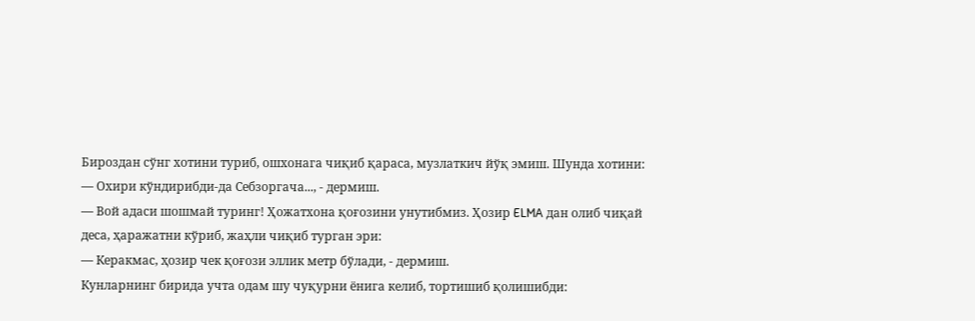Бироздан сўнг хотини туриб, ошхонага чиқиб қараса, музлаткич йўқ эмиш. Шунда хотини:
— Охири кўндирибди-да Себзоргача..., - дермиш.
— Вой адаси шошмай туринг! Ҳожатхона қоғозини унутибмиз. Ҳозир ELMA дан олиб чиқай деса, ҳаражатни кўриб, жаҳли чиқиб турган эри:
— Керакмас, ҳозир чек қоғози эллик метр бўлади, - дермиш.
Кунларнинг бирида учта одам шу чуқурни ёнига келиб, тортишиб қолишибди: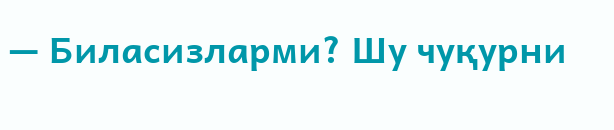— Биласизларми? Шу чуқурни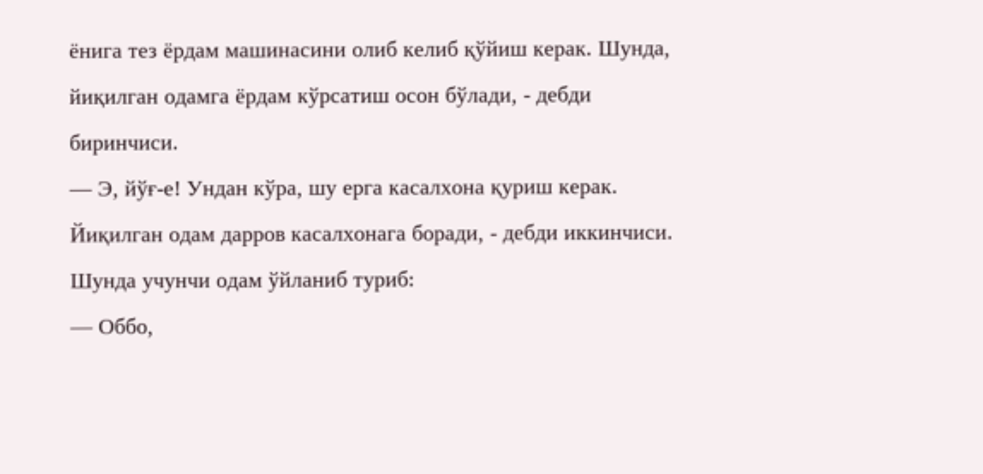ёнига тез ёрдам машинасини олиб келиб қўйиш керак. Шунда, йиқилган одамга ёрдам кўрсатиш осон бўлади, - дебди биринчиси.
— Э, йўғ-е! Ундан кўра, шу ерга касалхона қуриш керак. Йиқилган одам дарров касалхонага боради, - дебди иккинчиси.
Шунда учунчи одам ўйланиб туриб:
— Оббо,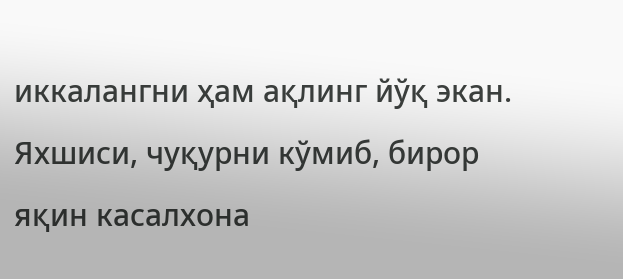иккалангни ҳам ақлинг йўқ экан. Яхшиси, чуқурни кўмиб, бирор яқин касалхона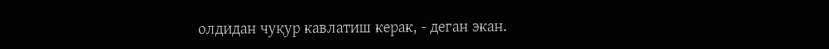олдидан чуқур кавлатиш керак, - деган экан.